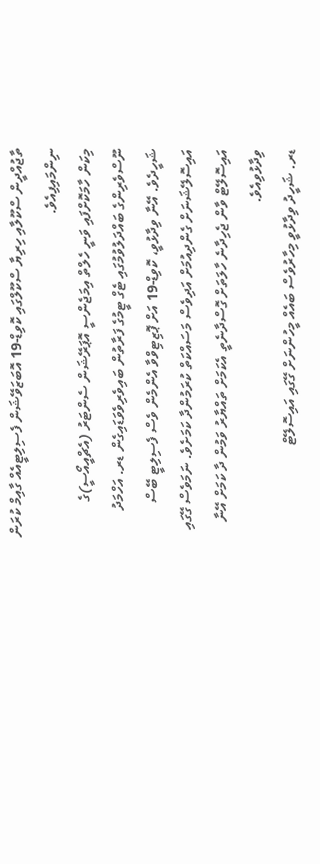ތާޖުއްދީން ސްކޫލާއި ހިރިޔާ ސްކޫލްގައި ކޮވިޑް-19 އޮބަޒަވޭޝަން ފެސިލިޓީއެއް ގާއިމް ކުރަން ނިންމައިފިއެވެ.
މިކަން ހާމަކޮށްފައި ވަނީ ހެލްތް އިމަޖެންސީ އޮޕަރޭޝަން ސެންޓަރު (އެޗްއީއޯސީ)ގެ ނޫސްވެރިންގެ ބައްދަލުވުމުގައި ޓެގް ޓީމުގެ ފަރާތުން ބައިވެރިވެވަޑައިގެން ޑރ. އަހްމަދު ޝަހީދެވެ. އޭނާ ވިދާޅުވީ، ކޮވިޑް-19 އަށް ޕޮޒިޓިވްވާ އެންމެން ވެސް ފެސިލިޓީ ބޭސް އައިސޮލޭޝަނަށް ގެންދިއުމަށް އަދިވެސް މަސައްކަތް ކުރަމުންދާ ކަމަށެވެ. ނަމަވެސް ގޭގައި އައިސޮލޭޓް ވާން ޖެހިދާނެ ހާލަތަށް ގޮސްދާނެތީ އެކަމަށް ތައްޔާރު ވަމުން ދާ ކަމަށް އޭނާ ވިދާޅުވިއެވެ.
ޑރ. ޝަހީދު ވިދާޅުވީ މިހާރުވެސް ބައެއް މީހުންނަށް ގޭގައި އައިސޮލޭޓް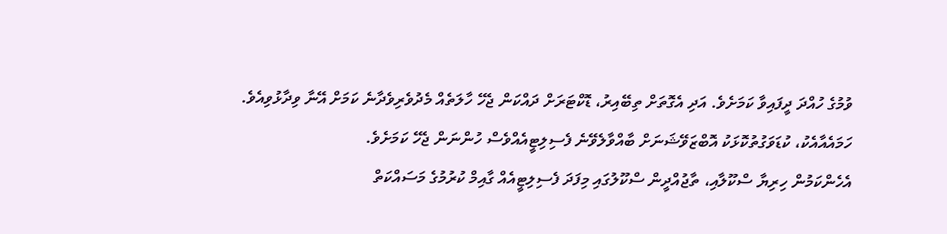ވުމުގެ ހުއްދަ ދީފައިވާ ކަމަށެވެ. އަދި އެގޮތަށް ތިބޭއިރު، ޑޮކްޓަރަށް ދައްކަން ޖެހޭ ހާލަތެއް މެދުވެރިވެދާނެ ކަމަށް އޭނާ ވިދާޅުވިއެވެ. ހަމައެއާއެކު، ކުޑަވަގުތުކޮޅަކު އޮބްޒަވޭޝަނަށް ބާއްވާލެވޭނެ ފެސިލިޓީއެއްވެސް ހުންނަން ޖެހޭ ކަމަށެވެ.
އެހެންކަމުން ހިރިޔާ ސްކޫލާއި، ތާޖުއްދީން ސްކޫލުގައި މިފަދަ ފެސިލިޓީއެއް ގާއިމް ކުރުމުގެ މަސައްކަތް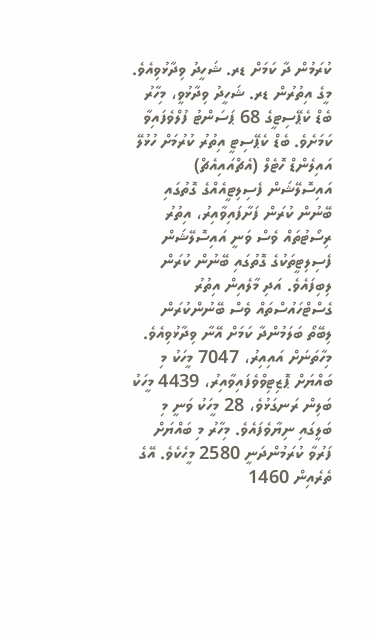ކުރަމުން ދާ ކަމަށް ޑރ. ޝަހީދު ވިދާޅުވިއެވެ.
މީގެ އިތުރުން ޑރ. ޝަހީދު ވިދާޅުވީ، މިހާރު ބެޑް ކެޕޭސިޓީގެ 68 ޕަސަންޓު ފުލްވެފައިވާ ކަމަށެވެ. ބެޑް ކެޕޭސިޓީ އިތުރު ކުރުމަށް ހުޅުލޭ އައިލެންޑް ހޮޓެލް (އެޗްއައިއެޗް) އައިސޮލޭޝަން ފެސިލިޓީއެއްގެ ގޮތުގައި ބޭނުން ކުރަން ފަށާފައިވާއިރު، އިތުރު ރިސޯޓުތައް ވެސް ވަނީ އައިސޮލޭޝަން ފެސިލިޓީތަކުގެ ގޮތުގައި ބޭނުން ކުރަން ލިބިފައެވެ. އަދި މާލެއިން އިތުރު ގެސްޓްހައުސްތައް ވެސް ބޭނުންކުރަން ލިބޭތޯ ބަލަމުންދާ ކަމަށް އޭނާ ވިދާޅުވިއެވެ.
މިހާތަނަށް އައިއިރު، 7047 މީހަކު މި ބައްޔަށް ޕޮޒިޓިވްވެފައިވާއިރު، 4439 މީހަކު ބަލިން ރަނގަޅުވެ، 28 މީހަކު ވަނީ މި ބަލީގައި ނިޔާވެފައެވެ. މިހާރު މި ބައްޔަށް ފަރުވާ ކުރަމުންދަނީ 2580 މީހެކެވެ. އޭގެ ތެރެއިން 1460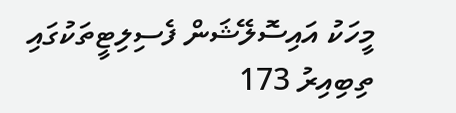މީހަކު އައިސޮލޭޝަން ފެސިލިޓީތަކުގައި ތިބިއިރު 173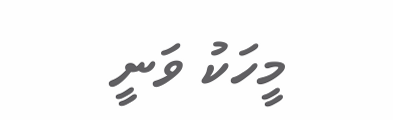މީހަކު ވަނީ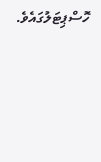ހޮސްޕިޓަލުގައެވެ.